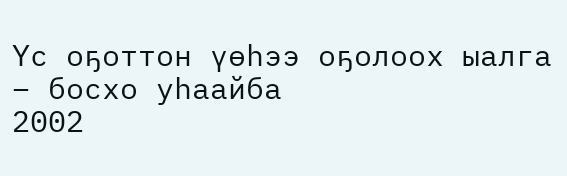Үс оҕоттон үөһээ оҕолоох ыалга – босхо уһаайба
2002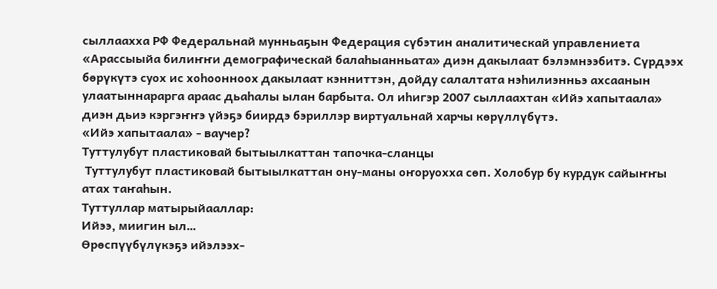сыллаахха РФ Федеральнай мунньаҕын Федерация сүбэтин аналитическай управлениета «Арассыыйа билиҥҥи демографическай балаһыанньата» диэн дакылаат бэлэмнээбитэ. Сүрдээх бөрүкүтэ суох ис хоһоонноох дакылаат кэнниттэн, дойду салалтата нэһилиэнньэ ахсаанын улаатыннарарга араас дьаһалы ылан барбыта. Ол иһигэр 2007 сыллаахтан «Ийэ хапытаала» диэн дьиэ кэргэҥҥэ үйэҕэ биирдэ бэриллэр виртуальнай харчы көрүллүбүтэ.
«Ийэ хапытаала» - ваучер?
Туттулубут пластиковай бытыылкаттан тапочка-сланцы
 Туттулубут пластиковай бытыылкаттан ону-маны оҥоруохха сөп. Холобур бу курдук сайыҥҥы атах таҥаһын.
Туттуллар матырыйааллар:
Ийээ, миигин ыл…
Өрөспүүбүлүкэҕэ ийэлээх-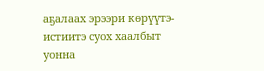аҕалаах эрээри көрүүтэ-истиитэ суох хаалбыт уонна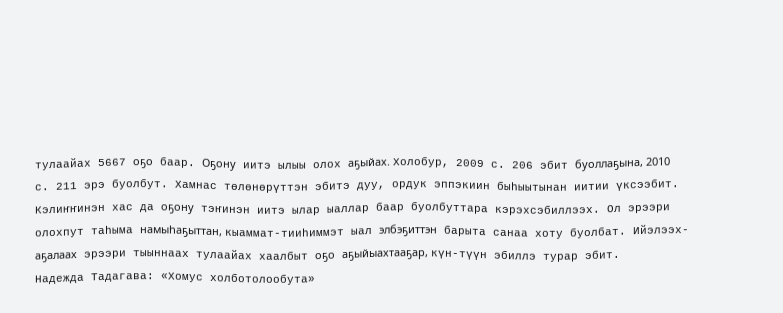тулаайах 5667 оҕо баар. Оҕону иитэ ылыы олох аҕыйах. Холобур, 2009 с. 206 эбит буоллаҕына, 2010 с. 211 эрэ буолбут. Хамнас төлөнөрүттэн эбитэ дуу, ордук эппэкиин быһыытынан иитии үксээбит. Кэлиҥҥинэн хас да оҕону тэҥинэн иитэ ылар ыаллар баар буолбуттара кэрэхсэбиллээх. Ол эрээри олохпут таһыма намыһаҕыттан, кыаммат-тииһиммэт ыал элбэҕиттэн барыта санаа хоту буолбат. Ийэлээх-аҕалаах эрээри тыыннаах тулаайах хаалбыт оҕо аҕыйыахтааҕар, күн-түүн эбиллэ турар эбит.
Надежда Тадагава: «Хомус холботолообута»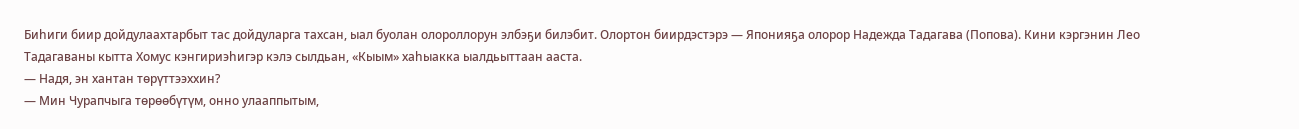Биһиги биир дойдулаахтарбыт тас дойдуларга тахсан, ыал буолан олороллорун элбэҕи билэбит. Олортон биирдэстэрэ — Японияҕа олорор Надежда Тадагава (Попова). Кини кэргэнин Лео Тадагаваны кытта Хомус кэнгириэһигэр кэлэ сылдьан, «Кыым» хаһыакка ыалдьыттаан ааста.
— Надя, эн хантан төрүттээххин?
— Мин Чурапчыга төрөөбүтүм, онно улааппытым,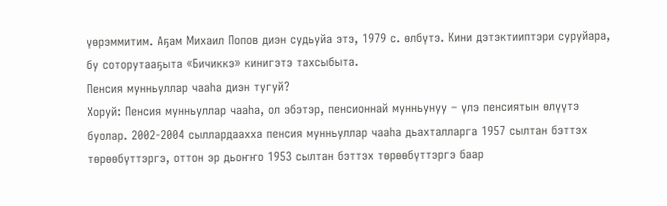үөрэммитим. Аҕам Михаил Попов диэн судьуйа этэ, 1979 с. өлбүтэ. Кини дэтэктииптэри суруйара, бу соторутааҕыта «Бичиккэ» кинигэтэ тахсыбыта.
Пенсия мунньуллар чааһа диэн тугуй?
Хоруй: Пенсия мунньуллар чааһа, ол эбэтэр, пенсионнай мунньунуу – үлэ пенсиятын өлүүтэ буолар. 2002-2004 сыллардаахха пенсия мунньуллар чааһа дьахталларга 1957 сылтан бэттэх төрөөбүттэргэ, оттон эр дьоҥҥо 1953 сылтан бэттэх төрөөбүттэргэ баар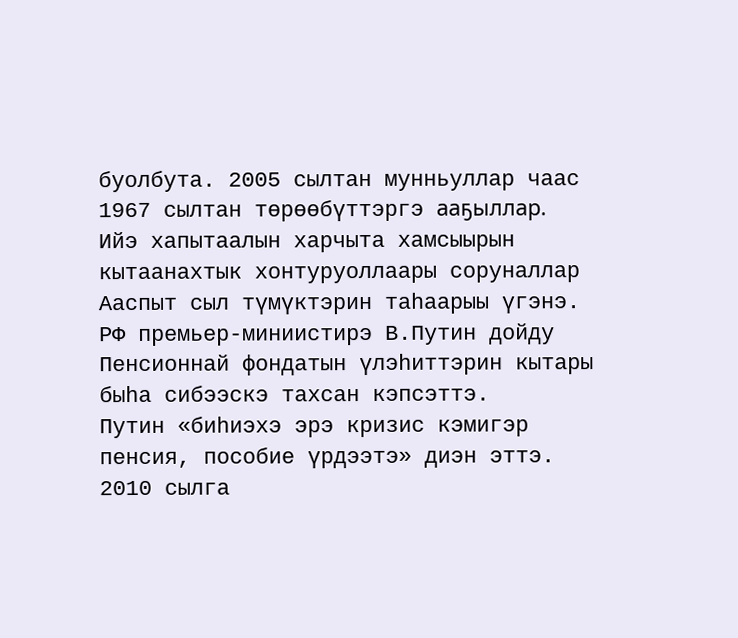буолбута. 2005 сылтан мунньуллар чаас 1967 сылтан төрөөбүттэргэ ааҕыллар.
Ийэ хапытаалын харчыта хамсыырын кытаанахтык хонтуруоллаары соруналлар
Ааспыт сыл түмүктэрин таһаарыы үгэнэ. РФ премьер-миниистирэ В.Путин дойду Пенсионнай фондатын үлэһиттэрин кытары быһа сибээскэ тахсан кэпсэттэ.
Путин «биһиэхэ эрэ кризис кэмигэр пенсия, пособие үрдээтэ» диэн эттэ. 2010 сылга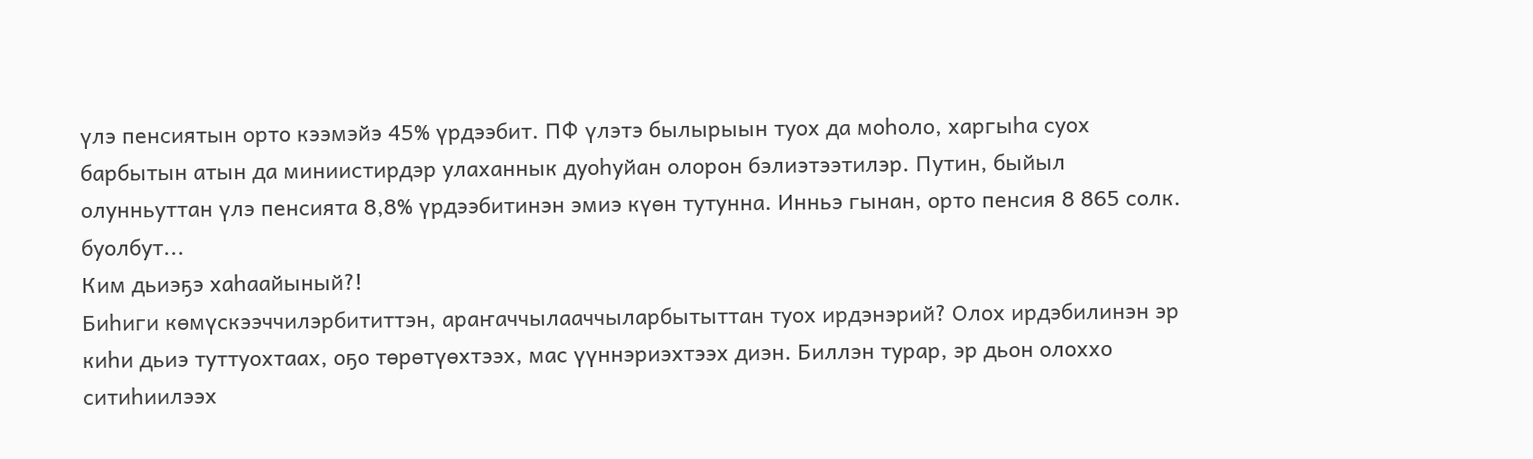үлэ пенсиятын орто кээмэйэ 45% үрдээбит. ПФ үлэтэ былырыын туох да моһоло, харгыһа суох барбытын атын да миниистирдэр улаханнык дуоһуйан олорон бэлиэтээтилэр. Путин, быйыл олунньуттан үлэ пенсията 8,8% үрдээбитинэн эмиэ күөн тутунна. Инньэ гынан, орто пенсия 8 865 солк. буолбут...
Ким дьиэҕэ хаһаайыный?!
Биһиги көмүскээччилэрбититтэн, араҥаччылааччыларбытыттан туох ирдэнэрий? Олох ирдэбилинэн эр киһи дьиэ туттуохтаах, оҕо төрөтүөхтээх, мас үүннэриэхтээх диэн. Биллэн турар, эр дьон олоххо ситиһиилээх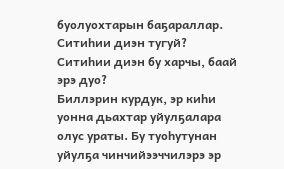буолуохтарын баҕараллар. Ситиһии диэн тугуй? Ситиһии диэн бу харчы, баай эрэ дуо?
Биллэрин курдук, эр киһи уонна дьахтар уйулҕалара олус ураты. Бу туоһутунан уйулҕа чинчийээччилэрэ эр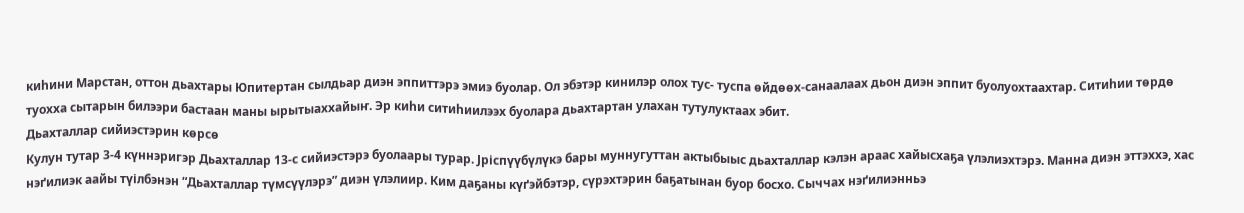киһини Марстан, оттон дьахтары Юпитертан сылдьар диэн эппиттэрэ эмиэ буолар. Ол эбэтэр кинилэр олох тус- туспа өйдөөх-санаалаах дьон диэн эппит буолуохтаахтар. Ситиһии төрдө туохха сытарын билээри бастаан маны ырытыаххайыҥ. Эр киһи ситиһиилээх буолара дьахтартан улахан тутулуктаах эбит.
Дьахталлар сийиэстэрин көрсө
Кулун тутар 3-4 күннэригэр Дьахталлар 13-с сийиэстэрэ буолаары турар. Јріспүүбүлүкэ бары муннугуттан актыбыыс дьахталлар кэлэн араас хайысхаҕа үлэлиэхтэрэ. Манна диэн эттэххэ, хас нэґилиэк аайы түілбэнэн “Дьахталлар түмсүүлэрэ” диэн үлэлиир. Ким даҕаны күґэйбэтэр, сүрэхтэрин баҕатынан буор босхо. Сыччах нэґилиэнньэ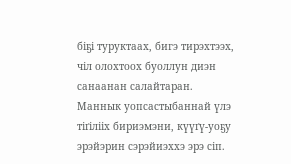біҕі туруктаах, бигэ тирэхтээх, чіл олохтоох буоллун диэн санаанан салайтаран. Маннык уопсастыбаннай үлэ тіґілііх бириэмэни, күүґү-уоҕу эрэйэрин сэрэйиэххэ эрэ сіп.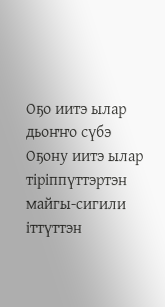Оҕо иитэ ылар дьоҥҥо сүбэ
Оҕону иитэ ылар тіріппүттэртэн майгы-сигили іттүттэн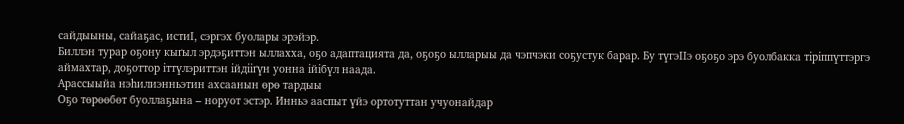сайдыыны, сайаҕас, истиІ, сэргэх буолары эрэйэр.
Биллэн турар оҕону кыґыл эрдэҕиттэн ыллахха, оҕо адаптацията да, оҕоҕо ылларыы да чэпчэки соҕустук барар. Бу түгэІІэ оҕоҕо эрэ буолбакка тіріппүттэргэ аймахтар, доҕоттор іттүлэриттэн ійдііґүн уонна ійібүл наада.
Арассыыйа нэһилиэнньэтин ахсаанын өрө тардыы
Оҕо төрөөбөт буоллаҕына – норуот эстэр. Инньэ ааспыт үйэ ортотуттан учуонайдар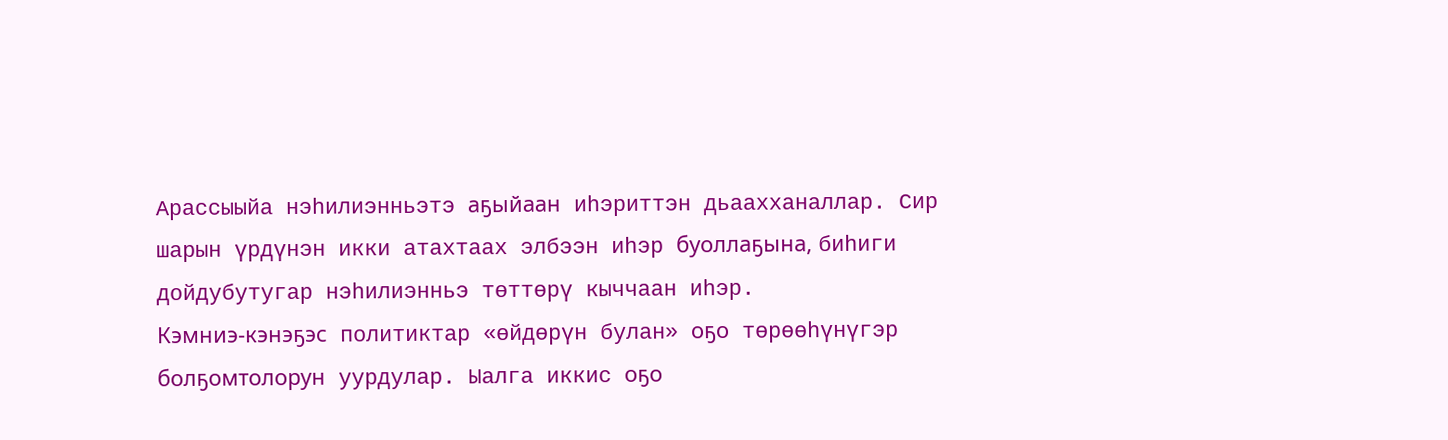Арассыыйа нэһилиэнньэтэ аҕыйаан иһэриттэн дьаахханаллар. Сир шарын үрдүнэн икки атахтаах элбээн иһэр буоллаҕына, биһиги дойдубутугар нэһилиэнньэ төттөрү кыччаан иһэр.
Кэмниэ-кэнэҕэс политиктар «өйдөрүн булан» оҕо төрөөһүнүгэр болҕомтолорун уурдулар. Ыалга иккис оҕо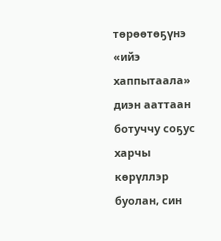төрөөтөҕүнэ «ийэ хаппытаала» диэн ааттаан ботуччу соҕус харчы көрүллэр буолан, син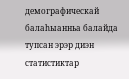демографическай балаһыанньа балайда тупсан эрэр диэн статистиктар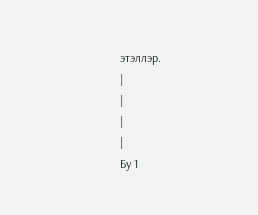этэллэр.
|
|
|
|
Бу 1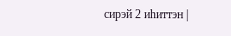сирэй 2 иһиттэн |